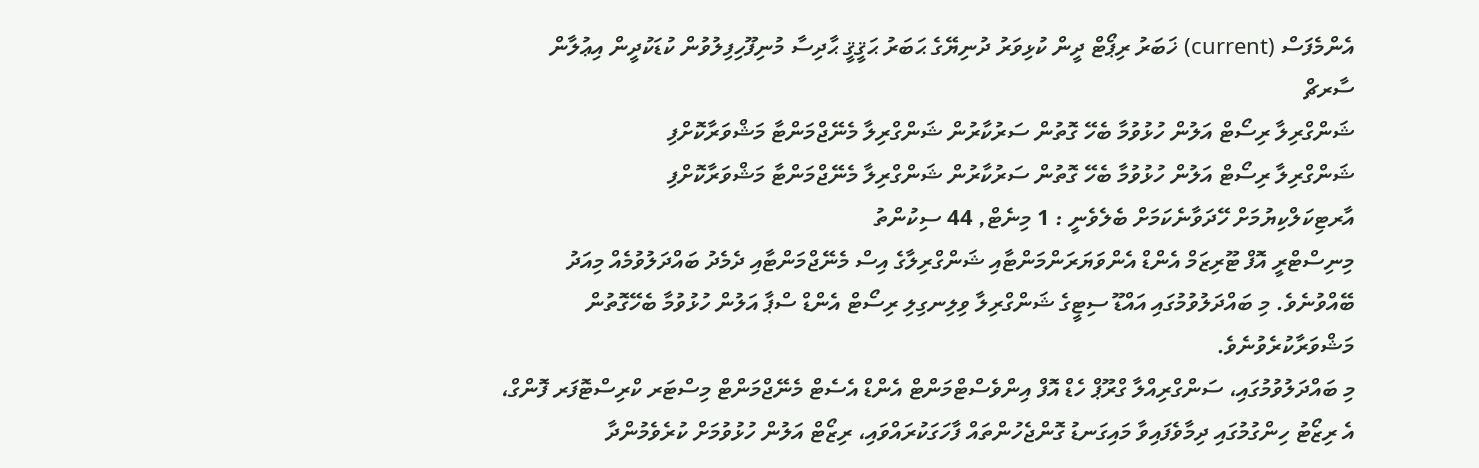އެންމެފަސް (current) ޚަބަރު ރިޕޯޓް ދީން ކުޅިވަރު ދުނިޔޭގެ ޙަބަރު ޙަޤީޤީ ޙާދިސާ މުނިފޫހިފިލުވުން ކުޑަކުދީން އިޢުލާން ސާރޗް
ޝަންގްރިލާ ރިސޯޓް އަލުން ހުޅުވުމާ ބެހޭ ގޮތުން ސަރުކާރުން ޝަންގްރިލާ މެނޭޖްމަންޓާ މަޝްވަރާކޮށްފި
ޝަންގްރިލާ ރިސޯޓް އަލުން ހުޅުވުމާ ބެހޭ ގޮތުން ސަރުކާރުން ޝަންގްރިލާ މެނޭޖްމަންޓާ މަޝްވަރާކޮށްފި
އާރޓިކަލްކިޔުމަށް ހޭދަވާނެކަމަށް ބެލެވެނީ : 1 މިނެޓް, 44 ސިކުންތު
މިނިސްޓްރީ އޮފް ޓޫރިޒަމް އެންޑް އެންވަޔަރަންމަންޓާއި ޝަންގްރިލާގެ އިސް މެނޭޖްމަންޓާއި ދެމެދު ބައްދަލުވުމެއް މިއަދު ބޭއްވުނެވެ. މި ބައްދަލުވުމުގައި އައްޑޫ ސިޓީގެ ޝަންގްރިލާ ވިލިނގިލި ރިސޯޓް އެންޑް ސްޕާ އަލުން ހުޅުވުމާ ބެހޭގޮތުން މަޝްވަރާކުރެވުނެވެ.
މި ބައްދަލުވުމުގައި، ސަންގްރިއްލާ ގްރޫޕް ހެޑް އޮފް އިންވެސްޓްމަންޓް އެންޑް އެސެޓް މެނޭޖްމަންޓް މިސްޓަރ ކްރިސްޓޮފަރ ފޮންގް، އެ ރިޒޯޓު ހިންގުމުގައި ދިމާވެފައިވާ މައިގަނޑު ގޮންޖެހުންތައް ފާހަގަކުރައްވައި، ރިޒޯޓް އަލުން ހުޅުވުމަށް ކުރެވެމުންދާ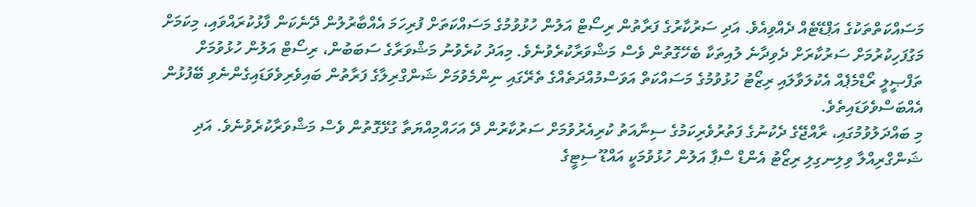މަސައްކަތްތަކުގެ އަޕްޑޭޓެއް ދެއްވިއެވެ. އަދި ސަރުކާރުގެ ފަރާތުން ރިސޯޓް އަލުން ހުޅުވުމުގެ މަސައްކަތަށް ފުރިހަމަ އެއްބާރުލުން ދޭނެކަން ފާޅުކުރައްވައި، މިކަމަށް މަގުފަހިކުރުމަށް ސަރުކާރަށް ދެވިދާނެ ލުއިތަކާ ބެހޭގޮތުން ވެސް މަޝްވަރާކުރެވުނެވެ. މިއަދު ކުރެވުނު މަޝްވަރާގެ ސަބަބުން، ރިސޯޓް އަލުން ހުޅުވުމަށް ތަފްޞީލީ ރޯޑްމެޕެއް އެކުލަވާލައި ރިޒޯޓު ހުޅުވުމުގެ މަސައްކަތް އަވަސްމުއްދަތެއްގެ ތެރޭގައި ނިންމެވުމަށް ޝަންގްރިލާގެ ފަރާތުން ބައިވެރިވެވަޑައިގެންނެވި ބޭފުޅުން އެއްބަސްވެވަޑައިތެވެ.
މި ބައްދަލުވުމުގައި، ރާއްޖޭގެ ދެކުނުގެ ފަތުރުވެރިކަމުގެ ސިނާއަތު ކުރިއެރުވުމަށް ސަރުކާރުން ދޭ އަހައްމިއްޔަތާ ގުޅޭގޮތުން ވެސް މަޝްވަރާކުރެވުނެވެ. އަދި ޝަންގްރިއްލާ ވިލިނގިލި ރިޒޯޓު އެންޑް ސްޕާ އަލުން ހުޅުވުމަކީ އައްޑޫ ސިޓީގެ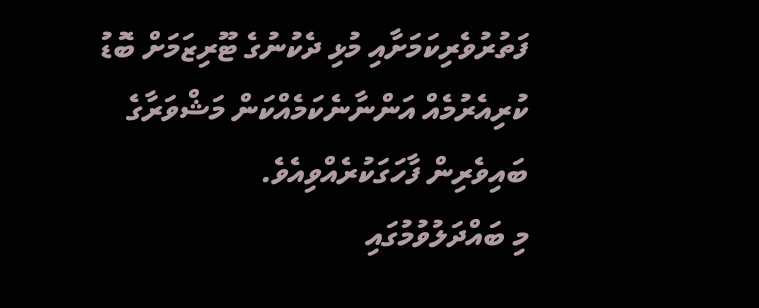ފަތުރުވެރިކަމަށާއި މުޅި ދެކުނުގެ ޓޫރިޒަމަށް ބޮޑު ކުރިއެރުމެއް އަންނާނެކަމެއްކަން މަޝްވަރާގެ ބައިވެރިން ފާހަގަކުރެއްވިއެވެ.
މި ބައްދަލުވުމުގައި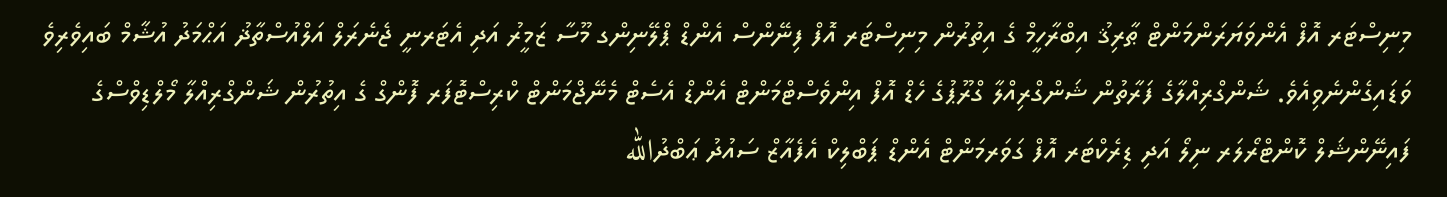މިނިސްޓަރ އޮފް އެންވަޔަރަންމަންޓް ޠާރިޤު އިބްރާހީމް ގެ އިތުރުން މިނިސްޓަރ އޮފް ފިނޭންސް އެންޑް ޕްލޭނިންގ މޫސާ ޒަމީރު އަދި އެޓަރނީ ޖެނެރަލް އަލްއުސްތާޛު އަޙްމަދު އުޝާމް ބައިވެރިވެ ވަޑައިގެންނެވިއެވެ. ޝަންގްރިއްލާގެ ފަރާތުން ޝަންގްރިއްލާ ގްރޫޕުގެ ހެޑް އޮފް އިންވެސްޓްމަންޓް އެންޑް އެސެޓް މެނޭޖްމަންޓް ކްރިސްޓޮފަރ ފޮންގް ގެ އިތުރުން ޝަންގްރިއްލާ މޯލްޑިވްސްގެ ފައިނޭންޝަލް ކޮންޓްރޯލަރ ނިލޯ އަދި ޑިރެކްޓަރ އޮފް ގަވަރމަންޓް އެންޑް ޕަބްލިކް އެފެއާޒް ސައުދު ޢަބްދުالله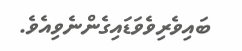ބައިވެރިވެވަޑައިގެންނެވިއެވެ.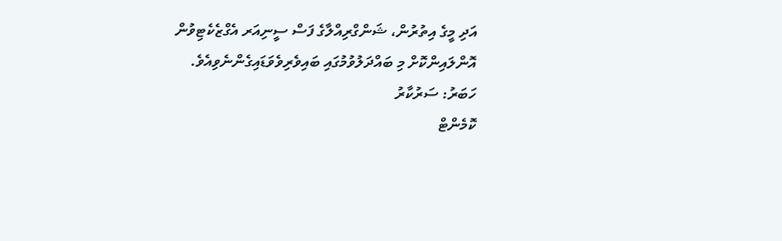އަދި މީގެ އިތުރުން، ޝަންގްރިއްލާގެ ފަސް ސީނިއަރ އެގްޒެކެޓިވުން އޮންލައިންކޮށް މި ބައްދަލުވުމުގައި ބައިވެރިވެވަޑައިގެންނެވިއެވެ.
ހަބަރު: ސަރުކާރު
ކޮމެންޓް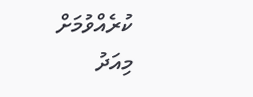ކުރެއްވުމަށް
މިއަދު